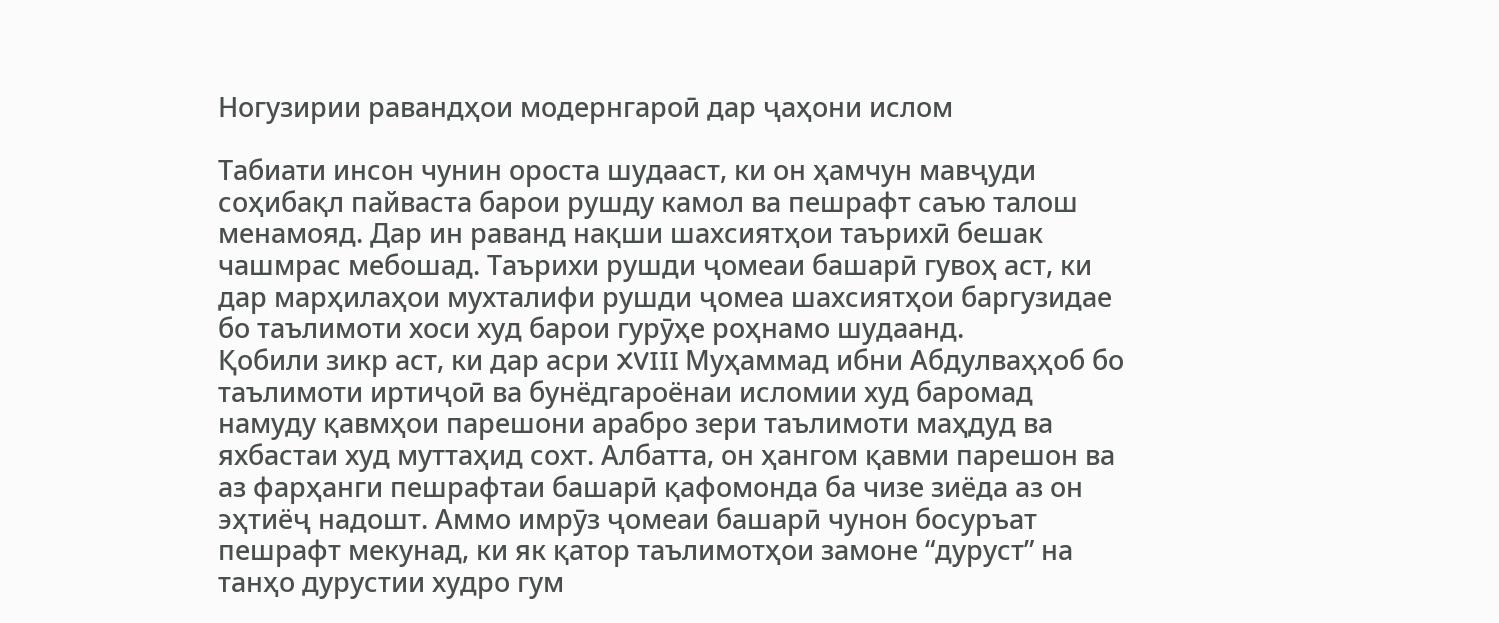Ногузирии равандҳои модернгароӣ дар ҷаҳони ислом

Табиати инсон чунин ороста шудааст, ки он ҳамчун мавҷуди соҳибақл пайваста барои рушду камол ва пешрафт саъю талош менамояд. Дар ин раванд нақши шахсиятҳои таърихӣ бешак чашмрас мебошад. Таърихи рушди ҷомеаи башарӣ гувоҳ аст, ки дар марҳилаҳои мухталифи рушди ҷомеа шахсиятҳои баргузидае бо таълимоти хоси худ барои гурӯҳе роҳнамо шудаанд.
Қобили зикр аст, ки дар асри XVIII Муҳаммад ибни Абдулваҳҳоб бо таълимоти иртиҷоӣ ва бунёдгароёнаи исломии худ баромад намуду қавмҳои парешони арабро зери таълимоти маҳдуд ва яхбастаи худ муттаҳид сохт. Албатта, он ҳангом қавми парешон ва аз фарҳанги пешрафтаи башарӣ қафомонда ба чизе зиёда аз он эҳтиёҷ надошт. Аммо имрӯз ҷомеаи башарӣ чунон босуръат пешрафт мекунад, ки як қатор таълимотҳои замоне “дуруст” на танҳо дурустии худро гум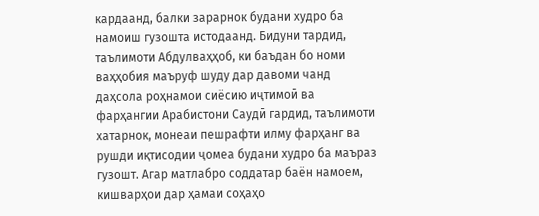кардаанд, балки зарарнок будани худро ба намоиш гузошта истодаанд. Бидуни тардид, таълимоти Абдулваҳҳоб, ки баъдан бо номи ваҳҳобия маъруф шуду дар давоми чанд даҳсола роҳнамои сиёсию иҷтимоӣ ва фарҳангии Арабистони Саудӣ гардид, таълимоти хатарнок, монеаи пешрафти илму фарҳанг ва рушди иқтисодии ҷомеа будани худро ба маъраз гузошт. Агар матлабро соддатар баён намоем, кишварҳои дар ҳамаи соҳаҳо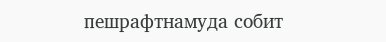пешрафтнамуда собит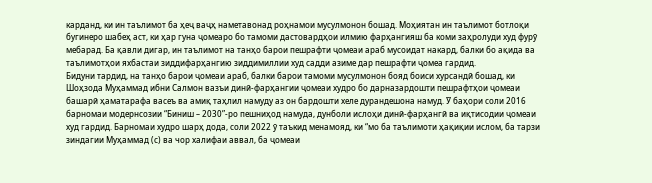карданд, ки ин таълимот ба ҳеҷ ваҷҳ наметавонад роҳнамои мусулмонон бошад. Моҳиятан ин таълимот ботлоқи бугинеро шабеҳ аст, ки ҳар гуна ҷомеаро бо тамоми дастовардҳои илмию фарҳангияш ба коми заҳролуди худ фурӯ мебарад. Ба қавли дигар, ин таълимот на танҳо барои пешрафти ҷомеаи араб мусоидат накард, балки бо ақида ва таълимотҳои яхбастаи зиддифарҳангию зиддимиллии худ садди азиме дар пешрафти ҷомеа гардид.
Бидуни тардид, на танҳо барои ҷомеаи араб, балки барои тамоми мусулмонон бояд боиси хурсандӣ бошад, ки Шоҳзода Муҳаммад ибни Салмон вазъи динӣ-фарҳангии ҷомеаи худро бо дарназардошти пешрафтҳои ҷомеаи башарӣ ҳаматарафа васеъ ва амиқ таҳлил намуду аз он бардошти хеле дурандешона намуд. Ӯ баҳори соли 2016 барномаи модернсозии “Биниш – 2030”-ро пешниҳод намуда, дунболи ислоҳи динӣ-фарҳангӣ ва иқтисодии ҷомеаи худ гардид. Барномаи худро шарҳ дода, соли 2022 ӯ таъкид менамояд, ки “мо ба таълимоти ҳақиқии ислом, ба тарзи зиндагии Муҳаммад (с) ва чор халифаи аввал, ба ҷомеаи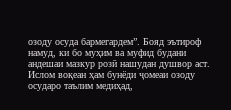озоду осуда бармегардем”. Бояд эътироф намуд, ки бо муҳим ва муфид будани андешаи мазкур розӣ нашудан душвор аст. Ислом воқеан ҳам бунёди ҷомеаи озоду осударо таълим медиҳад,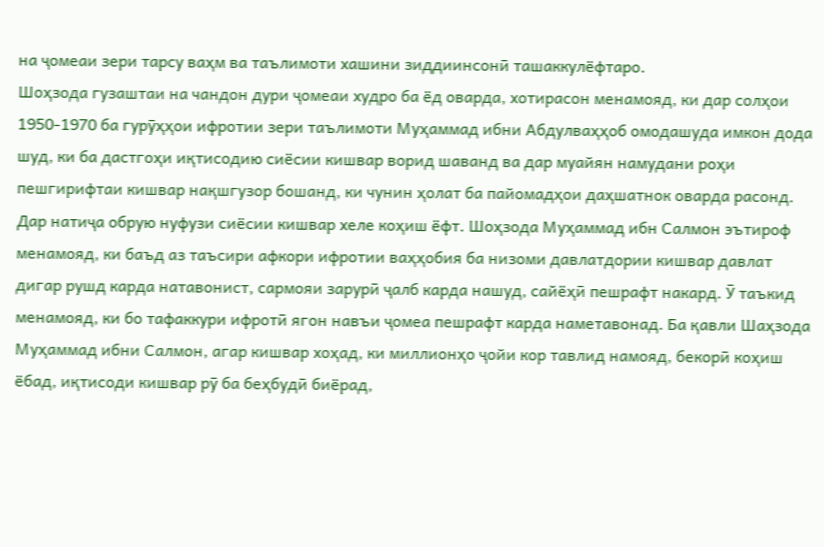на ҷомеаи зери тарсу ваҳм ва таълимоти хашини зиддиинсонӣ ташаккулёфтаро.
Шоҳзода гузаштаи на чандон дури ҷомеаи худро ба ёд оварда, хотирасон менамояд, ки дар солҳои 1950-1970 ба гурӯҳҳои ифротии зери таълимоти Муҳаммад ибни Абдулваҳҳоб омодашуда имкон дода шуд, ки ба дастгоҳи иқтисодию сиёсии кишвар ворид шаванд ва дар муайян намудани роҳи пешгирифтаи кишвар нақшгузор бошанд, ки чунин ҳолат ба пайомадҳои даҳшатнок оварда расонд. Дар натиҷа обрую нуфузи сиёсии кишвар хеле коҳиш ёфт. Шоҳзода Муҳаммад ибн Салмон эътироф менамояд, ки баъд аз таъсири афкори ифротии ваҳҳобия ба низоми давлатдории кишвар давлат дигар рушд карда натавонист, сармояи зарурӣ ҷалб карда нашуд, сайёҳӣ пешрафт накард. Ӯ таъкид менамояд, ки бо тафаккури ифротӣ ягон навъи ҷомеа пешрафт карда наметавонад. Ба қавли Шаҳзода Муҳаммад ибни Салмон, агар кишвар хоҳад, ки миллионҳо ҷойи кор тавлид намояд, бекорӣ коҳиш ёбад, иқтисоди кишвар рӯ ба беҳбудӣ биёрад,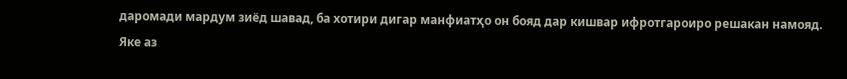даромади мардум зиёд шавад, ба хотири дигар манфиатҳо он бояд дар кишвар ифротгароиро решакан намояд.
Яке аз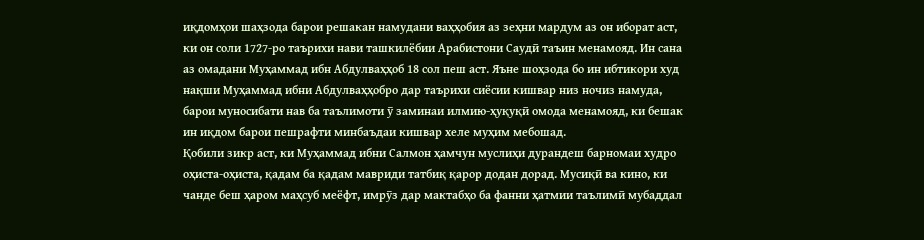иқдомҳои шаҳзода барои решакан намудани ваҳҳобия аз зеҳни мардум аз он иборат аст, ки он соли 1727-ро таърихи нави ташкилёбии Арабистони Саудӣ таъин менамояд. Ин сана аз омадани Муҳаммад ибн Абдулваҳҳоб 18 сол пеш аст. Яъне шоҳзода бо ин ибтикори худ нақши Муҳаммад ибни Абдулваҳҳобро дар таърихи сиёсии кишвар низ ночиз намуда, барои муносибати нав ба таълимоти ӯ заминаи илмию-ҳуқуқӣ омода менамояд, ки бешак ин иқдом барои пешрафти минбаъдаи кишвар хеле муҳим мебошад.
Қобили зикр аст, ки Муҳаммад ибни Салмон ҳамчун муслиҳи дурандеш барномаи худро оҳиста-оҳиста, қадам ба қадам мавриди татбиқ қарор додан дорад. Мусиқӣ ва кино, ки чанде беш ҳаром маҳсуб меёфт, имрӯз дар мактабҳо ба фанни ҳатмии таълимӣ мубаддал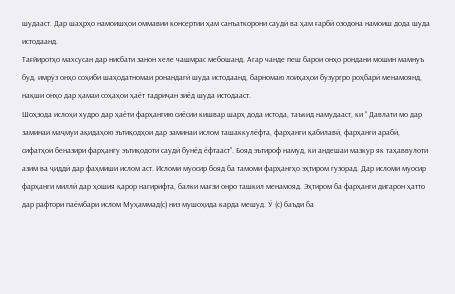шудааст. Дар шаҳрҳо намоишҳои оммавии консертии ҳам санъаткорони саудӣ ва ҳам ғарбӣ озодона намоиш дода шуда истодаанд.
Тағйиротҳо махсусан дар нисбати занон хеле чашмрас мебошанд. Агар чанде пеш барои онҳо рондани мошин мамнуъ буд, имрӯз онҳо соҳиби шаҳодатномаи ронандагӣ шуда истодаанд, барномаю лоиҳаҳои бузургро роҳбарӣ менамоянд, нақши онҳо дар ҳамаи соҳаҳои ҳаёт тадриҷан зиёд шуда истодааст.
Шоҳзода ислоҳи худро дар ҳаёти фарҳангию сиёсии кишвар шарҳ дода истода, таъкид намудааст, ки “ Давлати мо дар заминаи маҷмуи ақидаҳою эътиқодҳои дар заминаи ислом ташаккулёфта, фарҳанги қабилавӣ, фарҳанги арабӣ, сифатҳои беназири фарҳангу эътиқодоти саудӣ бунёд ёфтааст”. Бояд эътироф намуд, ки андешаи мазкур як таҳаввулоти азим ва ҷиддӣ дар фаҳмиши ислом аст. Исломи муосир бояд ба тамоми фарҳангҳо эҳтиром гузорад. Дар исломи муосир фарҳанги миллӣ дар ҳошия қарор нагирифта, балки мағзи онро ташкил менамояд. Эҳтиром ба фарҳанги дигарон ҳатто дар рафтори паёмбари ислом Муҳаммад(с) низ мушоҳида карда мешуд. Ӯ (с) баъди ба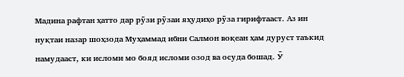Мадина рафтан ҳатто дар рӯзи рӯзаи яҳудиҳо рӯза гирифтааст. Аз ин нуқтаи назар шоҳзода Муҳаммад ибни Салмон воқеан ҳам дуруст таъкид намудааст, ки исломи мо бояд исломи озод ва осуда бошад. Ӯ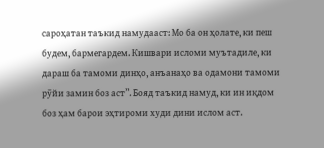сароҳатан таъкид намудааст: Мо ба он ҳолате, ки пеш будем, бармегардем. Кишвари исломи муътадиле, ки дараш ба тамоми динҳо, анъанаҳо ва одамони тамоми рӯйи замин боз аст”. Бояд таъкид намуд, ки ин иқдом боз ҳам барои эҳтироми худи дини ислом аст.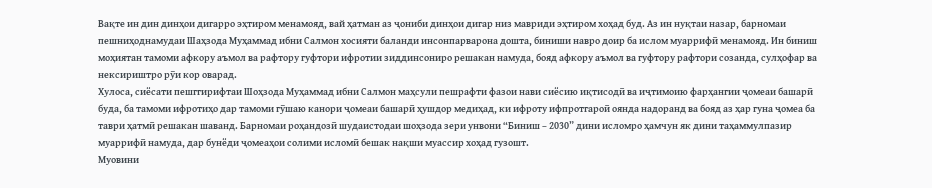Вақте ин дин динҳои дигарро эҳтиром менамояд, вай ҳатман аз ҷониби динҳои дигар низ мавриди эҳтиром хоҳад буд. Аз ин нуқтаи назар, барномаи пешниҳоднамудаи Шаҳзода Муҳаммад ибни Салмон хосияти баланди инсонпарварона дошта, биниши навро доир ба ислом муаррифӣ менамояд. Ин биниш моҳиятан тамоми афкору аъмол ва рафтору гуфтори ифротии зиддинсониро решакан намуда, бояд афкору аъмол ва гуфтору рафтори созанда, сулҳофар ва нексириштро рӯи кор оварад.
Хулоса, сиёсати пешггирифтаи Шоҳзода Муҳаммад ибни Салмон маҳсули пешрафти фазои нави сиёсию иқтисодӣ ва иҷтимоию фарҳангии ҷомеаи башарӣ буда, ба тамоми ифротиҳо дар тамоми гӯшаю канори ҷомеаи башарӣ ҳушдор медиҳад, ки ифроту ифпротгароӣ оянда надоранд ва бояд аз ҳар гуна ҷомеа ба таври ҳатмӣ решакан шаванд. Барномаи роҳандозӣ шудаистодаи шоҳзода зери унвони “Биниш – 2030” дини исломро ҳамчун як дини таҳаммулпазир муаррифӣ намуда, дар бунёди ҷомеаҳои солими исломӣ бешак нақши муассир хоҳад гузошт.
Муовини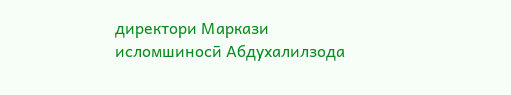директори Маркази исломшиносӣ Абдухалилзода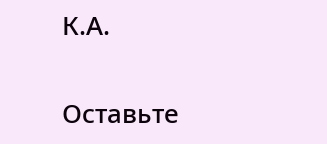К.А.

Оставьте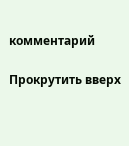комментарий

Прокрутить вверх